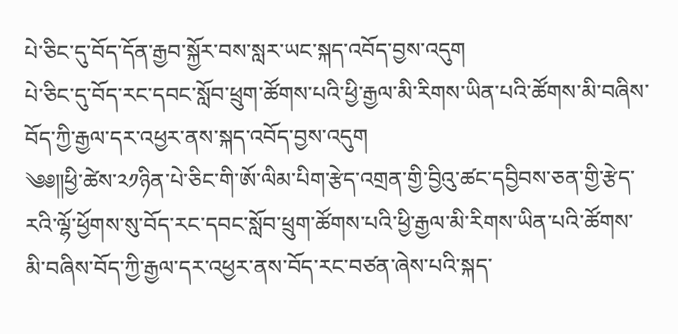པེ་ཅིང་དུ་བོད་དོན་རྒྱབ་སྐྱོར་བས་སླར་ཡང་སྐད་འབོད་བྱས་འདུག
པེ་ཅིང་དུ་བོད་རང་དབང་སློབ་ཕྲུག་ཚོགས་པའི་ཕྱི་རྒྱལ་མི་རིགས་ཡིན་པའི་ཚོགས་མི་བཞིས་བོད་ཀྱི་རྒྱལ་དར་འཕྱར་ནས་སྐད་འབོད་བྱས་འདུག
༄༅༎ཕྱི་ཚེས་༢༡ཉིན་པེ་ཅིང་གི་ཨོ་ལིམ་པིག་རྩེད་འགྲན་གྱི་བྱིའུ་ཚང་དབྱིབས་ཅན་གྱི་རྩེད་རའི་ལྷོ་ཕྱོགས་སུ་བོད་རང་དབང་སློབ་ཕྲུག་ཚོགས་པའི་ཕྱི་རྒྱལ་མི་རིགས་ཡིན་པའི་ཚོགས་མི་བཞིས་བོད་ཀྱི་རྒྱལ་དར་འཕྱར་ནས་བོད་རང་བཙན་ཞེས་པའི་སྐད་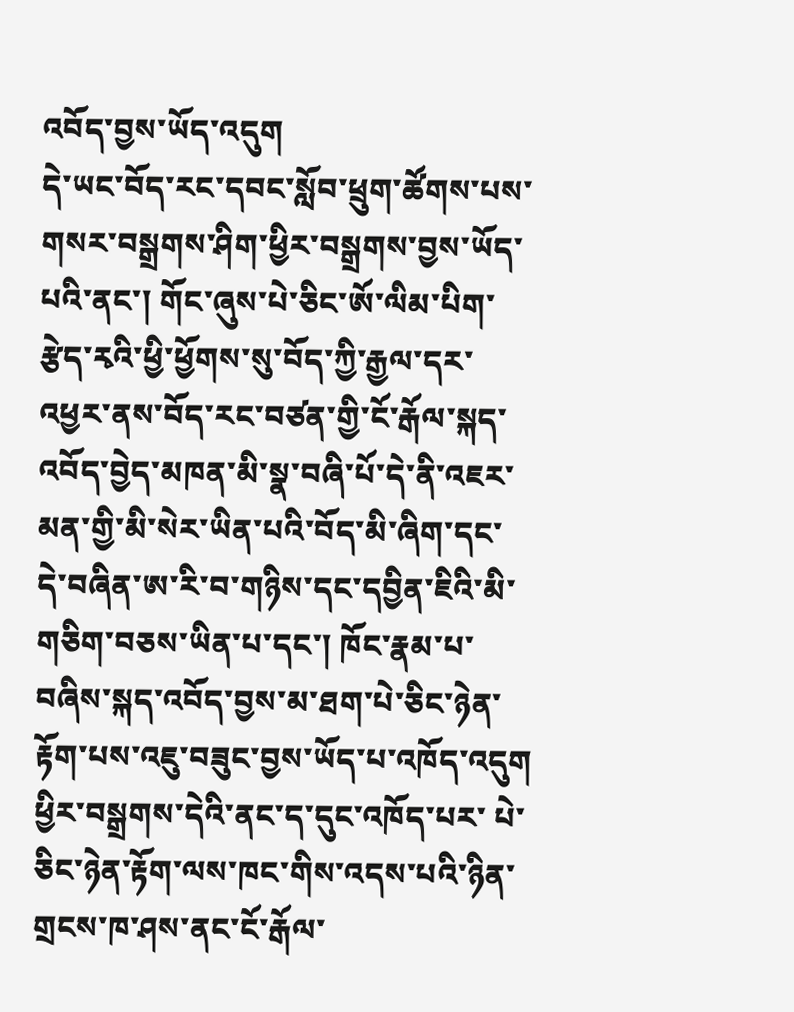འབོད་བྱས་ཡོད་འདུག
དེ་ཡང་བོད་རང་དབང་སློབ་ཕྲུག་ཚོགས་པས་གསར་བསྒྲགས་ཤིག་ཕྱིར་བསྒྲགས་བྱས་ཡོད་པའི་ནང་། གོང་ཞུས་པེ་ཅིང་ཨོ་ལིམ་པིག་རྩེད་རྭའི་ཕྱི་ཕྱོགས་སུ་བོད་ཀྱི་རྒྱལ་དར་འཕྱར་ནས་བོད་རང་བཙན་གྱི་ངོ་རྒོལ་སྐད་འབོད་བྱེད་མཁན་མི་སྣ་བཞི་པོ་དེ་ནི་འཇར་མན་གྱི་མི་སེར་ཡིན་པའི་བོད་མི་ཞིག་དང་ དེ་བཞིན་ཨ་རི་བ་གཉིས་དང་དབྱིན་ཇིའི་མི་གཅིག་བཅས་ཡིན་པ་དང་། ཁོང་རྣམ་པ་བཞིས་སྐད་འབོད་བྱས་མ་ཐག་པེ་ཅིང་ཉེན་རྟོག་པས་འཇུ་བཟུང་བྱས་ཡོད་པ་འཁོད་འདུག ཕྱིར་བསྒྲགས་དེའི་ནང་ད་དུང་འཁོད་པར་ པེ་ཅིང་ཉེན་རྟོག་ལས་ཁང་གིས་འདས་པའི་ཉིན་གྲངས་ཁ་ཤས་ནང་ངོ་རྒོལ་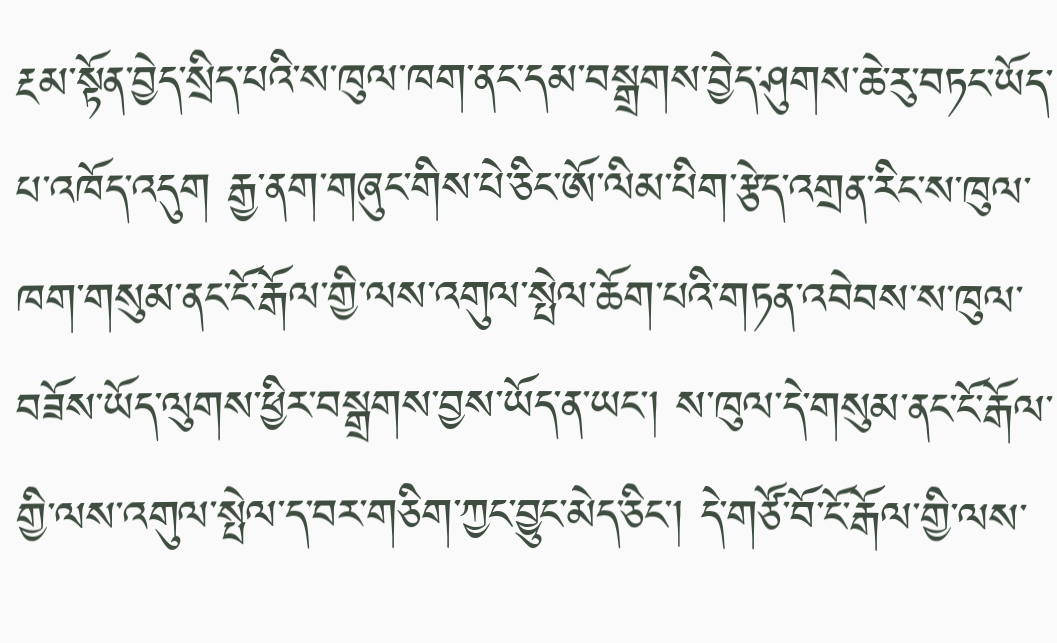རྔམ་སྟོན་བྱེད་སྲིད་པའི་ས་ཁུལ་ཁག་ནང་དམ་བསྒྲགས་བྱེད་ཤུགས་ཆེ་རུ་བཏང་ཡོད་པ་འཁོད་འདུག རྒྱ་ནག་གཞུང་གིས་པེ་ཅིང་ཨོ་ལིམ་པིག་རྩེད་འགྲན་རིང་ས་ཁུལ་ཁག་གསུམ་ནང་ངོ་རྒོལ་གྱི་ལས་འགུལ་སྤེལ་ཆོག་པའི་གཏན་འབེབས་ས་ཁུལ་བཟོས་ཡོད་ལུགས་ཕྱིར་བསྒྲགས་བྱས་ཡོད་ན་ཡང་། ས་ཁུལ་དེ་གསུམ་ནང་ངོ་རྒོལ་གྱི་ལས་འགུལ་སྤེལ་ད་བར་གཅིག་ཀྱང་བྱུང་མེད་ཅིང་། དེ་གཙོ་བོ་ངོ་རྒོལ་གྱི་ལས་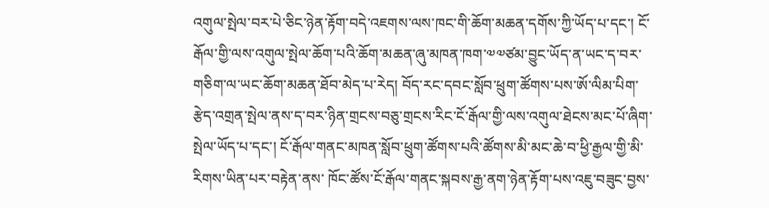འགུལ་སྤེལ་བར་པེ་ཅིང་ཉེན་རྟོག་བདེ་འཇགས་ལས་ཁང་གི་ཆོག་མཆན་དགོས་ཀྱི་ཡོད་པ་དང་། ངོ་རྒོལ་གྱི་ལས་འགུལ་སྤེལ་ཆོག་པའི་ཆོག་མཆན་ཞུ་མཁན་ཁག་༧༧ཙམ་བྱུང་ཡོད་ན་ཡང་ད་བར་གཅིག་ལ་ཡང་ཆོག་མཆན་ཐོབ་མེད་པ་རེད། བོད་རང་དབང་སློབ་ཕྲུག་ཚོགས་པས་ཨོ་ལིམ་པིག་རྩེད་འགྲན་སྤེལ་ནས་ད་བར་ཉིན་གྲངས་བཅུ་གྲངས་རིང་ངོ་རྒོལ་གྱི་ལས་འགུལ་ཐེངས་མང་པོ་ཞིག་སྤེལ་ཡོད་པ་དང་། ངོ་རྒོལ་གནང་མཁན་སློབ་ཕྲུག་ཚོགས་པའི་ཚོགས་མི་མང་ཆེ་བ་ཕྱི་རྒྱལ་གྱི་མི་རིགས་ཡིན་པར་བརྟེན་ནས་ ཁོང་ཚོས་ངོ་རྒོལ་གནང་སྐབས་རྒྱ་ནག་ཉེན་རྟོག་པས་འཇུ་བཟུང་བྱས་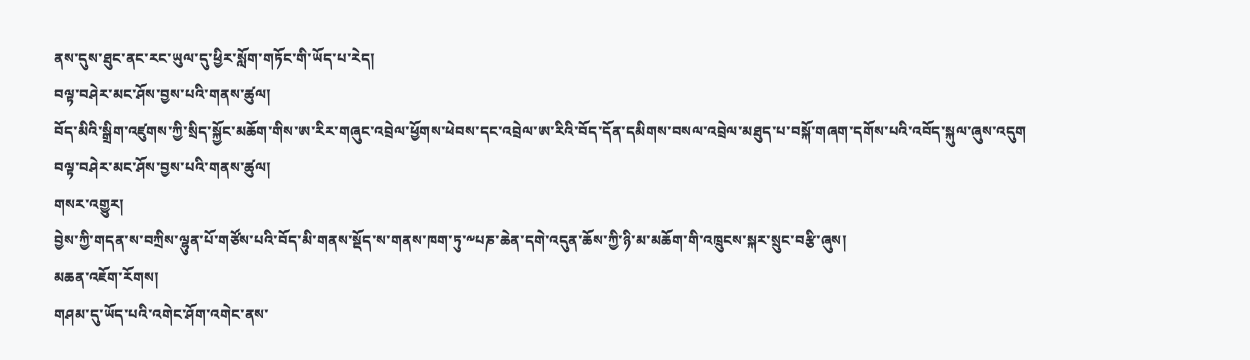ནས་དུས་ཐུང་ནང་རང་ཡུལ་དུ་ཕྱིར་སློག་གཏོང་གི་ཡོད་པ་རེད།
བལྟ་བཤེར་མང་ཤོས་བྱས་པའི་གནས་ཚུལ།
བོད་མིའི་སྒྲིག་འཛུགས་ཀྱི་སྲིད་སྐྱོང་མཆོག་གིས་ཨ་རིར་གཞུང་འབྲེལ་ཕྱོགས་ཕེབས་དང་འབྲེལ་ཨ་རིའི་བོད་དོན་དམིགས་བསལ་འབྲེལ་མཐུད་པ་བསྐོ་གཞག་དགོས་པའི་འབོད་སྐུལ་ཞུས་འདུག
བལྟ་བཤེར་མང་ཤོས་བྱས་པའི་གནས་ཚུལ།
གསར་འགྱུར།
བྱེས་ཀྱི་གདན་ས་བཀྲིས་ལྷུན་པོ་གཙོས་པའི་བོད་མི་གནས་སྡོད་ས་གནས་ཁག་ཏུ་༸པཎ་ཆེན་དགེ་འདུན་ཆོས་ཀྱི་ཉི་མ་མཆོག་གི་འཁྲུངས་སྐར་སྲུང་བརྩི་ཞུས།
མཆན་འཇོག་རོགས།
གཤམ་དུ་ཡོད་པའི་འགེང་ཤོག་འགེང་ནས་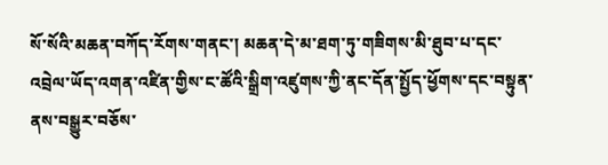སོ་སོའི་མཆན་བཀོད་རོགས་གནང་། མཆན་དེ་མ་ཐག་ཏུ་གཟིགས་མི་ཐུབ་པ་དང་འབྲེལ་ཡོད་འགན་འཛིན་གྱིས་ང་ཚོའི་སྒྲིག་འཛུགས་ཀྱི་ནང་དོན་སྤྱོད་ཕྱོགས་དང་བསྟུན་ནས་བསྒྱུར་བཅོས་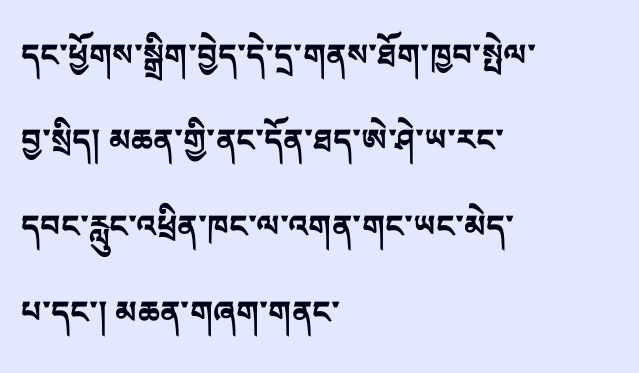དང་ཕྱོགས་སྒྲིག་བྱེད་དེ་དྲ་གནས་ཐོག་ཁྱབ་སྤེལ་བྱ་སྲིད། མཆན་གྱི་ནང་དོན་ཐད་ཨེ་ཤེ་ཡ་རང་དབང་རླུང་འཕྲིན་ཁང་ལ་འགན་གང་ཡང་མེད་པ་དང་། མཆན་གཞག་གནང་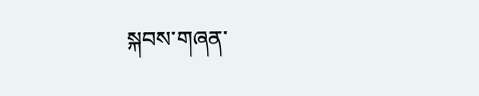སྐབས་གཞན་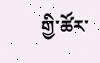གྱི་ཚོར་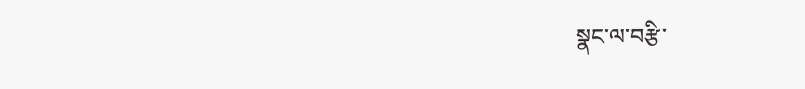སྣང་ལ་བརྩི་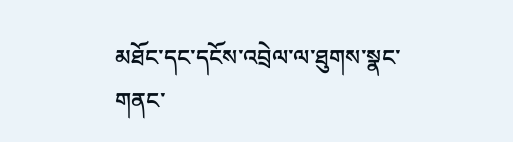མཐོང་དང་དངོས་འབྲེལ་ལ་ཐུགས་སྣང་གནང་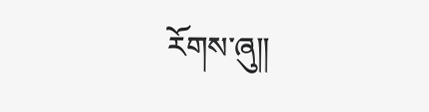རོགས་ཞུ༎